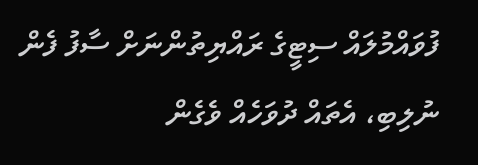ފުވައްމުލައް ސިޓީގެ ރައްޔިތުންނަށް ސާފު ފެން ނުލިބި، އެތައް ދުވަހެއް ވެގެން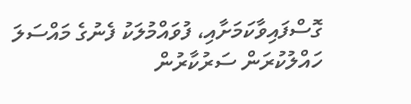ގޮސްފައިވާކަމަށާއި، ފުވައްމުލަކު ފެނުގެ މައްސަލަ ހައްލުކުރަން ސަރުކާރުން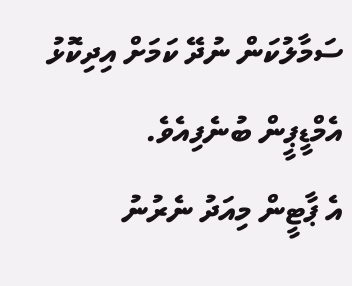ސަމާލުކަން ނުދޭ ކަމަށް އިދިކޮޅު އެމްޑީޕީން ބުނެފިއެވެ.
އެ ޕާޓީން މިއަދު ނެރުނު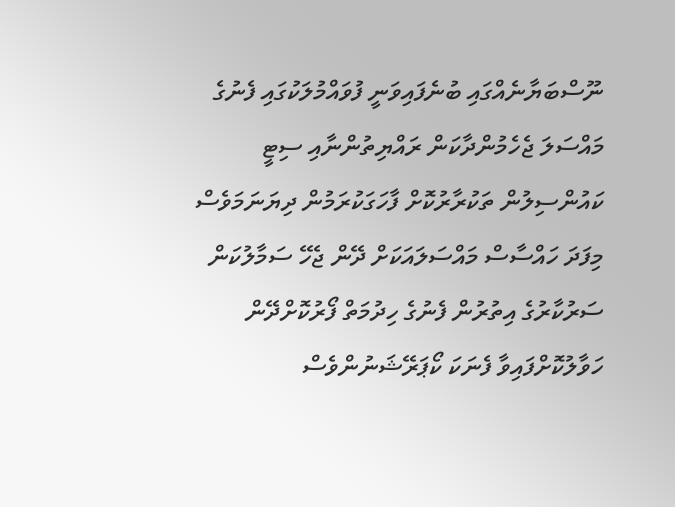ނޫސްބަޔާނެއްގައި ބުނެފައިވަނީ ފުވައްމުލަކުގައި ފެނުގެ މައްސަލަ ޖެހެމުންދާކަން ރައްޔިތުންނާއި ސިޓީ ކައުންސިލުން ތަކުރާރުކޮށް ފާހަގަކުރަމުން ދިޔަނަމަވެސް މިފަދަ ހައްސާސް މައްސަލައަކަށް ދޭން ޖެހޭ ސަމާލުކަން ސަރުކާރުގެ އިތުރުން ފެނުގެ ހިދުމަތް ފޯރުކޮށްދޭން ހަވާލުކޮށްފައިވާ ފެނަކަ ކޯޕަރޭޝަނުންވެސް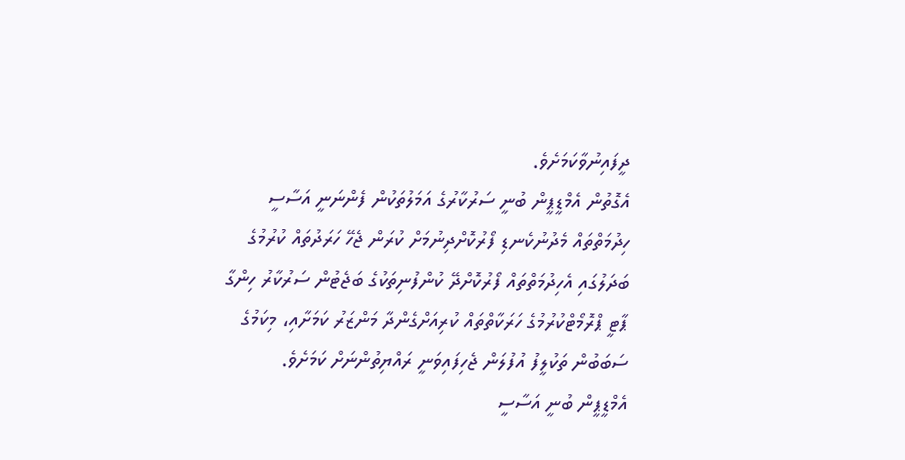ދީފައިނުވާކަމަށެވެ.
އެގޮތުން އެމްޑީޕީން ބުނީ ސަރުކާރުގެ އަމަލުތަކުން ފެންނަނީ އަސާސީ ހިދުމަތްތައް މެދުނުކެނޑި ފޯރުކޮށްދިނުމަށް ކުރަން ޖެހޭ ހަރަދުތައް ކުރުމުގެ ބަދަލުގައި އެހިދުމަތްތައް ފޯރުކޮށްދޭ ކުންފުނިތަކުގެ ބަޖެޓުން ސަރުކާރު ހިންގާ ޕާޓީ ޕްރޮމޯޓްކުރުމުގެ ހަރަކާތްތައް ކުރިއަށްގެންދާ މަންޒަރު ކަމަށާއި، މިކަމުގެ ސަބަބުން ތަކުލީފު އުފުލަން ޖެހިފައިވަނީ ރައްޔިތުންނަށް ކަމަށެވެ.
އެމްޑީޕީން ބުނީ އަސާސީ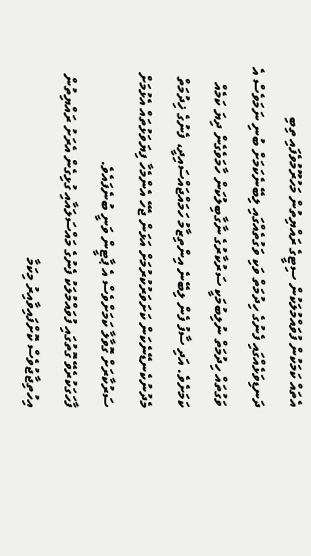އެތައް ކަމަކުން ފުވައްމުލަކުން ސިޓީގެ ރައްޔިތުން މަހުރޫމުވެފައި ތިބި ދަނޑިވަޅެއްގައި ފެނުގެ ހިދުމަތް ވަކި ވަގުތެއްގައި ލިބޭނެކަމަށް ބުނި ނަމަވެސް އެ ވަގުތައް ހިދުމަތް ނުލިބުމަކީ ސަރުކާރުގެ ނާގާބިލުކަން ހާމަވެގެން ދިޔަ ކަމެއް ކަމަށެވެ. އަދި ސާފު ފެން ލިބޭނެ އިންތިޒާމު ހަމައްޖައްސައިދީ، ފެނުގެ ޚިދުމަތް މެދުނުކެނޑޭނެކަން ކަށަވަރުކުރުމަށް އަޅަން ޖެހޭ އެންމެހާ ފިޔަވަޅުތައް އެޅުމަށް ސަރުކާރަށް ގޮވާލާ ކަމަށްވެސް އެ ޕާޓީން ވަނީ ބުނެފައެވެ.
ފާހަގަކުރެވޭ ގޮތުގައި ފުވައްމުލަކު ފެނުގެ މައްސަލައާއި ގުޅިގެން އެރަށު ރައްޔިތުން އިހުތިޖާޖުވެސް ކޮށްފައިވާއިރު މިކަމާ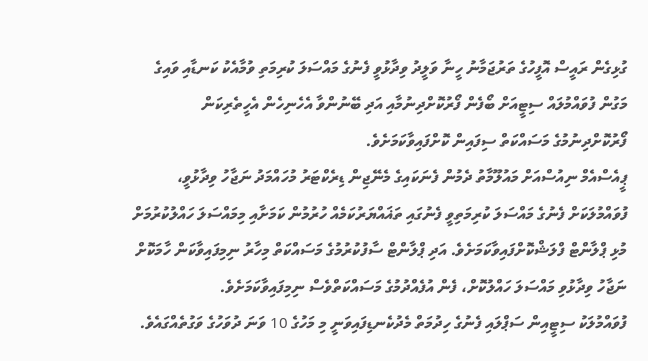ގުޅިގެން ރައީސް އޮފީހުގެ ތަރުޖަމާނު ހީނާ ވަލީދު ވިދާޅުވީ ފެނުގެ މައްސަލަ ކުރިމަތި ވުމާއެކު ކަނޑާއި ވައިގެ މަގުން ފުވައްމުލައް ސިޓީއަށް ބޯފެން ފޯރުކޮށްދިނުމާއި އަދި ބޭނުންވާ އެހެނިހެން އެހީތެރިކަން ފޯރުކޮށްދިނުމުގެ މަސައްކަތް ސިފައިން ކޮށްފައިވާކަމަށެވެ.
ޕީއެސްއެމް ނިއުސްއަށް މައުލޫމާތު ދެމުން ފެނަކައިގެ މެނޭޖިން ޑިރެކްޓަރު މުހައްމަދު ނަޖާހު ވިދާޅުވީ، ފުވައްމުލަކަށް ފެނުގެ މައްސަލަ ކުރިމަތިވީ ފެނުގައި ތަޣައްޔަރުކަމެއް ހުރުމުން ކަމަށާއި މިމައްސަލަ ހައްލުކުރުމަށް މުޅި ޕްލާންޓް ފްލަޝްކޮށްފައިވާކަމަށެވެ. އަދި ޕްލާންޓް ސާފުކުރުމުގެ މަސައްކަތް މިހާރު ނިމިފައިވާކަން ހާމަކޮށް ނަޖާހު ވިދާޅުވި މައްސަލަ ހައްލުކޮށް، ފެން އުފެއްދުމުގެ މަސައްކަތްވެސް ނިމިފައިވާކަމަށެވެ.
ފުވައްމުލަކު ސިޓީއިން ސަޕްލައި ފެނުގެ ހިދުމަތް މެދުކެނޑިފައިވަނީ މި މަހުގެ 10 ވަނަ ދުވަހުގެ ވަގުތެއްގައެވެ.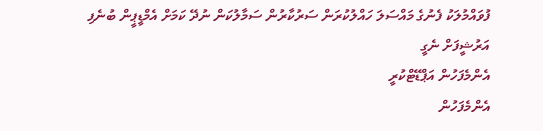ފުވައްމުލަކު ފެނުގެ މައްސަލަ ހައްލުކުރަން ސަރުކާރުން ސަމާލުކަން ނުދޭ ކަމަށް އެމްޑީޕީން ބުނެފި
އަރުޝީފަށް ނެގީ
އެންމެފަހުން އަޕްޑޭޓްކުރީ
އެންމެފަހުން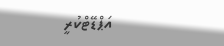އަޕްޑޭޓްކުރީ